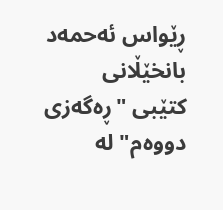ڕێواس ئەحمەد بانخێڵانی
کتێبی "ڕەگەزی دووەم" لە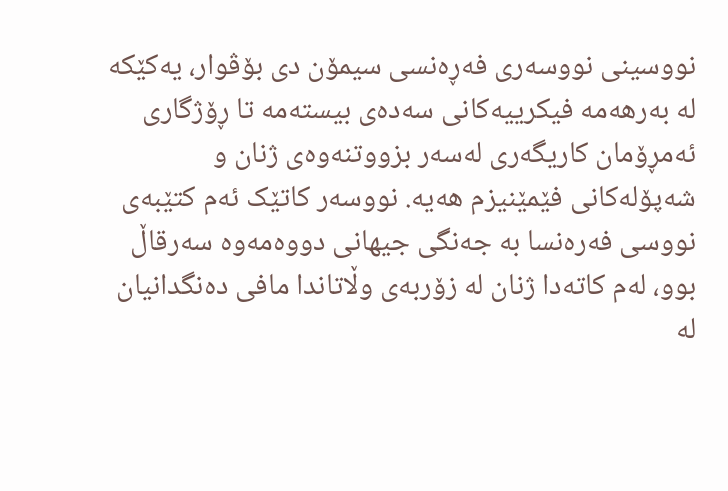نووسینی نووسەری فەڕەنسی سیمۆن دی بۆڤوار، یەکێکە لە بەرهەمە فیکرییەکانی سەدەی بیستەمە تا ڕۆژگاری ئەمڕۆمان کاریگەری لەسەر بزووتنەوەی ژنان و شەپۆلەکانی فێمێنیزم هەیە. نووسەر کاتێک ئەم کتێبەی نووسی فەرەنسا بە جەنگی جیهانی دووەمەوە سەرقاڵ بوو، لەم کاتەدا ژنان لە زۆربەی وڵاتاندا مافی دەنگدانیان لە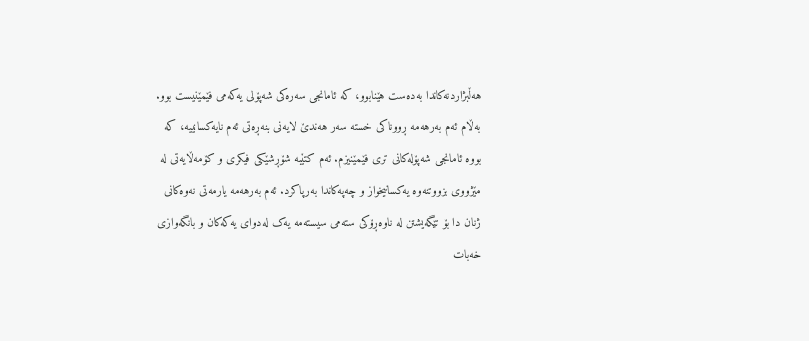هەڵبژاردنەکاندا بەدەست هێنابوو، کە ئامانجی سەرەکی شەپۆلی یەکەمی فێمێنیست بوو. بەڵام ئەم بەرهەمە ڕووناکی خستە سەر هەندێ لایەنی بنەڕەتی ئەم نایەکسانییە، کە بووە ئامانجی شەپۆلەکانی تری فێمێنیزم. ئەم کتێبە شۆڕشێکی فیکری و کۆمەڵایەتی لە مێژووی بزووتنەوە یەکسانیخواز و چەپەکاندا بەرپاکرد. ئەم بەرهەمە یارمەتی نەوەکانی ژنان دا بۆ تێگەیشتن لە ناوەڕۆکی ستەمی سیستەمە یەک لەدوای یەکەکان و بانگەوازی خەبات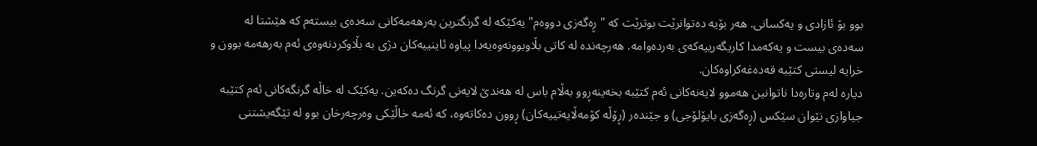بوو بۆ ئازادی و یەکسانی. هەر بۆیە دەتوانرێت بوترێت کە "ڕەگەزی دووەم" یەکێکە لە گرنگترین بەرهەمەکانی سەدەی بیستەم کە هێشتا لە سەدەی بیست و یەکەمدا کاریگەرییەکەی بەردەوامە. هەرچەندە لە کاتی بڵاوبوونەوەیەدا پیاوە ئاینییەکان دژی بە بڵاوکردنەوەی ئەم بەرهەمە بوون و خرایە لیستی کتێبە قەدەغەکراوەکان.
دیارە لەم وتارەدا ناتوانین هەموو لایەنەکانی ئەم کتێبە بخەینەڕوو بەڵام باس لە هەندێ لایەنی گرنگ دەکەین. یەکێک لە خاڵە گرنگەکانی ئەم کتێبە جیاوازی نێوان سێکس (ڕەگەزی بایۆلۆجی) و جێندەر (ڕۆڵە کۆمەڵایەتییەکان) ڕوون دەکاتەوە، کە ئەمە خاڵێکی وەرچەرخان بوو لە تێگەیشتنی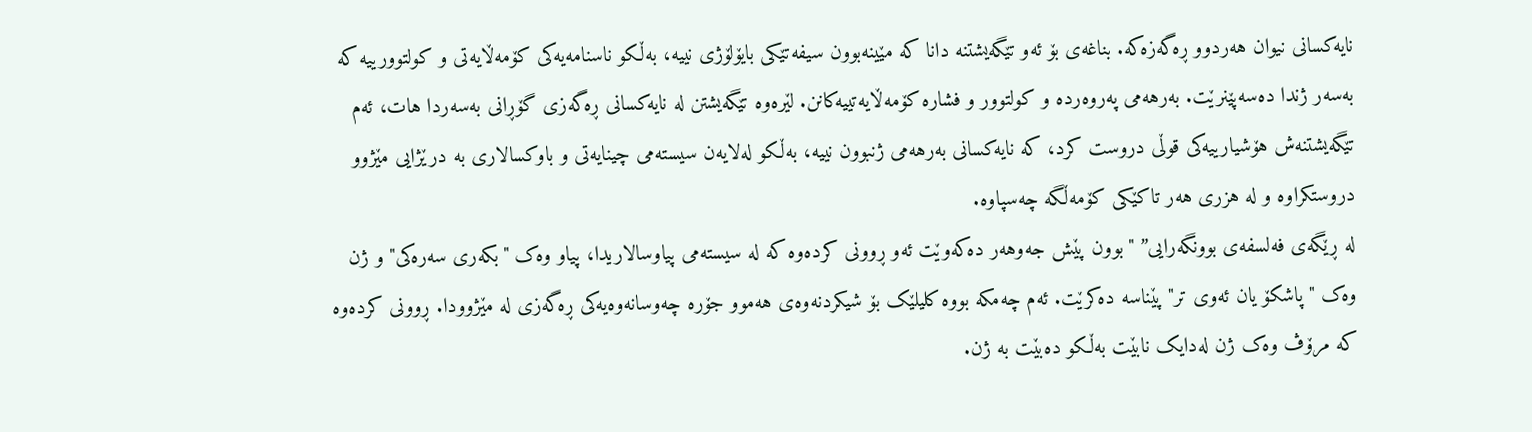نایەکسانی نیوان هەردوو ڕەگەزەکە. بناغەی بۆ ئەو تێگەیشتنە دانا کە مێینەبوون سیفەتێکی بایۆلۆژی نییە، بەڵکو ناسنامەیەکی کۆمەڵایەتی و کولتوورییە کە بەسەر ژندا دەسەپێنرێت. بەرهەمی پەروەردە و کولتوور و فشارە کۆمەڵایەتییەکانن. لێرەوە تێگەیشتن لە نایەکسانی ڕەگەزی گۆڕانی بەسەردا هات، ئەم تێگەیشتنەش هۆشیارییەکی قوڵی دروست کرد، کە نایەکسانی بەرهەمی ژنبوون نییە، بەڵکو لەلایەن سیستەمی چینایەتی و باوکسالاری بە درێژایی مێژوو دروستکراوە و لە هزری هەر تاکێکی کۆمەڵگە چەسپاوە.
لە ڕێگەی فەلسفەی بوونگەرایی” "بوون پێش جەوهەر دەکەوێت ئەو ڕوونی کردەوە کە لە سیستەمی پیاوسالاریدا، پیاو وەک "بکەری سەرەکی" و ژن وەک "پاشکۆ یان ئەوی تر" پێناسە دەکرێت. ئەم چەمکە بووە کلیلێک بۆ شیکردنەوەی هەموو جۆرە چەوسانەوەیەکی ڕەگەزی لە مێژوودا. ڕوونی کردەوە کە مرۆڤ وەک ژن لەدایک نابێت بەڵکو دەبێت بە ژن.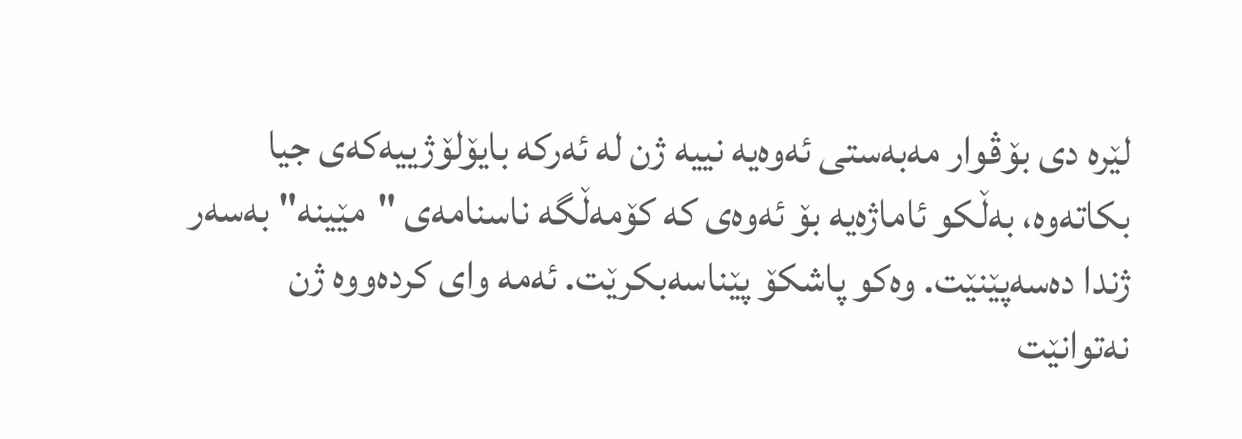لێرە دی بۆڤوار مەبەستی ئەوەیە نییە ژن لە ئەرکە بایۆلۆژییەکەی جیا بکاتەوە، بەڵکو ئاماژەیە بۆ ئەوەی کە کۆمەڵگە ناسنامەی "مێینە" بەسەر ژندا دەسەپێنێت. وەکو پاشکۆ پێناسەبکرێت. ئەمە وای کردەووە ژن نەتوانێت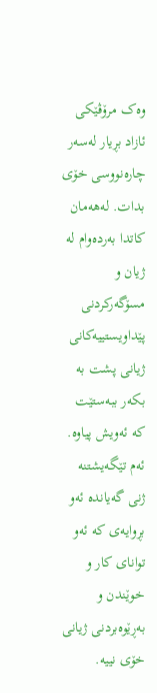وەک مرۆڤێکی ئازاد بڕیار لەسەر چارەنووسی خۆی بدات. لەهەمان کاتدا بەردەوام لە ژیان و مسۆگەرکردنی پێداویستییەکانی ژیانی پشت بە بکەر ببەستێت کە ئەویش پیاوە. ئەم تێگەیشتنە ژنی گەیاندە ئەو بڕوایەی کە ئەو توانای کار و خوێندن و بەڕێوەبردنی ژیانی خۆی نییە.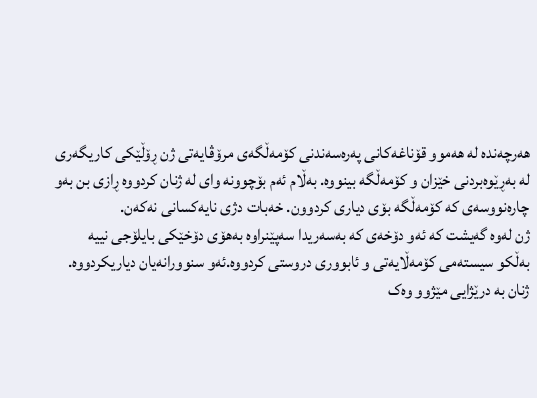هەرچەندە لە هەموو قۆناغەکانی پەرەسەندنی کۆمەڵگەی مرۆڤایەتی ژن ڕۆڵێکی کاریگەری لە بەڕێوەبردنی خێزان و کۆمەڵگە بینووە. بەڵام ئەم بۆچوونە وای لە ژنان کردووە ڕازی بن بەو چارەنووسەی کە کۆمەڵگە بۆی دیاری کردوون. خەبات دژی نایەکسانی نەکەن.
ژن لەوە گەیشت کە ئەو دۆخەی کە بەسەریدا سەپێنراوە بەهۆی دۆخێکی بایلۆجی نییە بەڵکو سیستەمی کۆمەڵایەتی و ئابووری دروستی کردووە.ئەو سنوورانەیان دیاریکردووە. ژنان بە درێژایی مێژوو وەک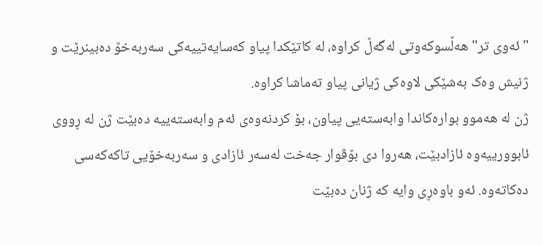"ئەوی تر" هەڵسوکەوتی لەگەڵ کراوە، لە کاتێکدا پیاو کەسایەتییەکی سەربەخۆ دەبینرێت و ژنیش وەک بەشێکی لاوەکی ژیانی پیاو تەماشا کراوە.
ژن لە هەموو بوارەکاندا وابەستەیی پیاون، بۆ کردنەوەی ئەم وابەستەییە دەبێت ژن لە ڕووی ئابوورییەوە ئازادبێت، هەروا دی بۆڤوار جەخت لەسەر ئازادی و سەربەخۆیی تاکەکەسی دەکاتەوە. ئەو باوەڕی وایە کە ژنان دەبێت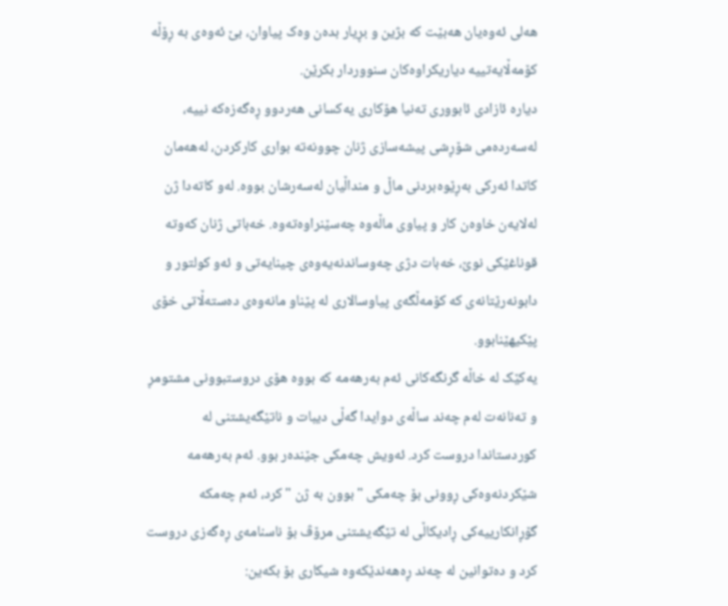هەلی ئەوەیان هەبێت کە بژین و بڕیار بدەن وەک پیاوان، بێ ئەوەی بە ڕۆڵە کۆمەڵایەتییە دیاریکراوەکان سنووردار بکرێن.
دیارە ئازادی ئابووری تەنیا هۆکاری یەکسانی هەردوو ڕەگەزەکە نییە، لەسەردەمی شۆڕشی پیشەسازی ژنان چوونەتە بواری کارکردن، لەهەمان کاتدا ئەرکی بەڕێوەبردنی ماڵ و منداڵیان لەسەرشان بووە. لەو کاتەدا ژن لەلایەن خاوەن کار و پیاوی ماڵەوە چەسێنراوەتەوە. خەباتی ژنان کەوتە قوناغێکی نوێ، خەبات دژی چەوساندنەیەوەی چینایەتی و ئەو کولتور و دابونەرێتانەی کە کۆمەڵگەی پیاوسالاری لە پێناو مانەوەی دەستەڵاتی خۆی پێکیهێنابوو.
یەکێک لە خاڵە گرنگەکانی ئەم بەرهەمە کە بووە هۆی دروستبوونی مشتومڕ و تەنانەت لەم چەند ساڵەی دوایدا گەڵی دیبات و ناتێگەیشتنی لە کوردستاندا دروست کرد. ئەویش چەمکی جێندەر بوو. ئەم بەرهەمە شێکردنەوەکی ڕوونی بۆ چەمکی "بوون بە ژن "کرد، ئەم چەمکە گۆڕانکارییەکی ڕادیکاڵی لە تێگەیشتنی مرۆڤ بۆ ناسنامەی ڕەگەزی دروست کرد و دەتوانین لە چەند ڕەهەندێکەوە شیکاری بۆ بکەین: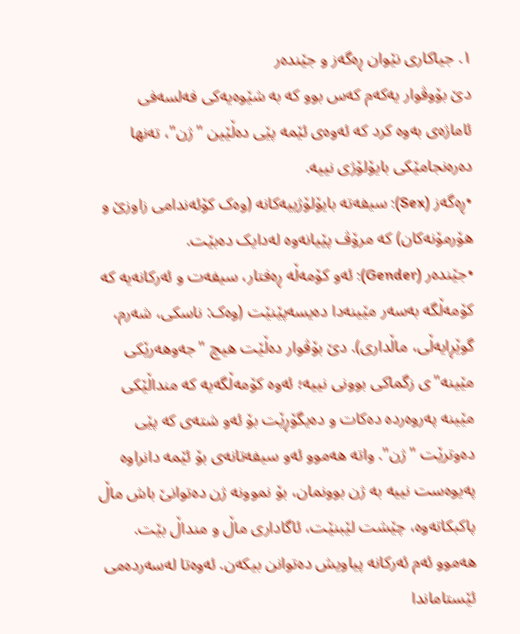١. جیاکاری نێوان ڕەگەز و جێندەر
دێ بۆوڤوار یەکەم کەس بوو کە بە شێوەیەکی فەلسەفی ئاماژەی بەوە کرد کە ئەوەی ئێمە پێی دەڵێین "ژن"، تەنها دەرەنجامێکی بایۆلۆژی نییە.
•ڕەگەز (Sex): سیفەتە بایۆلۆژییەکانە (وەک کۆئەندامی زاوزێ و هۆرمۆنەکان) کە مرۆڤ پێیانەوە لەدایک دەبێت.
•جێندەر (Gender): ئەو کۆمەڵە ڕەفتار، سیفەت و ئەرکانەیە کە کۆمەڵگە بەسەر مێینەدا دەیسەپێنێت (وەک: ناسکی، شەرم، گوێڕایەڵی، ماڵداری). دێ بۆڤوار دەڵێت هیچ "جەوهەرێکی مێینە"ی زگماکی بوونی نییە؛ ئەوە کۆمەڵگەیە کە منداڵێکی مێینە پەروەردە دەکات و دەیگۆڕێت بۆ ئەو شتەی کە پێی دەوترێت "ژن". واتە هەموو ئەو سیفەتانەی بۆ ئێمە دانراوە پەیوەست نییە بە ژن بوونمان، بۆ نموونە ژن دەتوانێ باش ماڵ پاکبکاتەوە، چێشت لێبنێت، ئاگاداری ماڵ و منداڵ بێت. هەموو ئەم ئەرکانە پیاویش دەتوانن بیکەن. ئەوەتا لەسەردەمی ئێستاماندا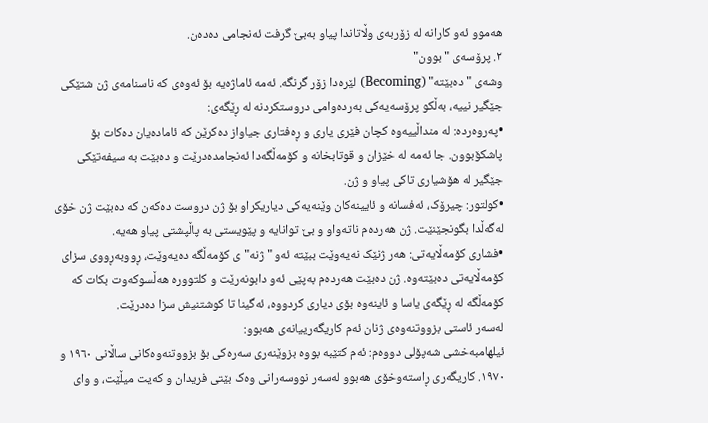هەموو ئەو کارانە لە زۆربەی وڵاتاندا پیاو بەبێ گرفت ئەنجامی دەدەن.
٢. پرۆسەی "بوون"
وشەی "دەبێتە" (Becoming) لێرەدا زۆر گرنگە. ئەمە ئاماژەیە بۆ ئەوەی کە ناسنامەی ژن شتێکی جێگیر نییە، بەڵکو پرۆسەیەکی بەردەوامی دروستکردنە لە ڕێگەی:
•پەروەردە: لە منداڵییەوە کچان فێری یاری و ڕەفتاری جیاواز دەکرێن کە ئامادەیان دەکات بۆ پاشکۆبوون. جا ئەمە لە خێزان و قوتابخانە و کۆمەڵگەدا ئەنجامدەدرێت و دەبێت بە سیفەتێکی جێگیر لە هۆشیاری تاکی پیاو و ژن.
•کولتور: چیرۆک، ئەفسانە و ئایینەکان وێنەیەکی دیاریکراو بۆ ژن دروست دەکەن کە دەبێت ژن خۆی لەگەڵدا بگونجێنێت. ژن هەردەم ناتەواو و بێ توانایە و پێویستی بە پاڵپشتی پیاو هەیە.
•فشاری کۆمەڵایەتی: هەر ژنێک نەیەوێت ببێتە ئەو "ژنە"ی کۆمەڵگە دەیەوێت، ڕووبەڕووی سزای کۆمەڵایەتی دەبێتەوە. ژن دەبێت هەردەم بەپێی ئەو دابونەرێت و کلتوورە هەڵسوکەوت بکات کە کۆمەڵگە لە ڕێگەی یاسا و ئاینەوە بۆی دیاری کردووە، ئەگینا تا کوشتنیش سزا دەدرێت.
لەسەر ئاستی بزووتنەوەی ژنان ئەم کاریگەرییانەی هەبوو:
ئیلهامبەخشی شەپۆلی دووەم: ئەم کتێبە بووە بزوێنەری سەرەکی بۆ بزووتنەوەکانی ساڵانی ١٩٦٠ و ١٩٧٠. کاریگەری ڕاستەوخۆی هەبوو لەسەر نووسەرانی وەک بێتی فریدان و کەیت میڵێت، و وای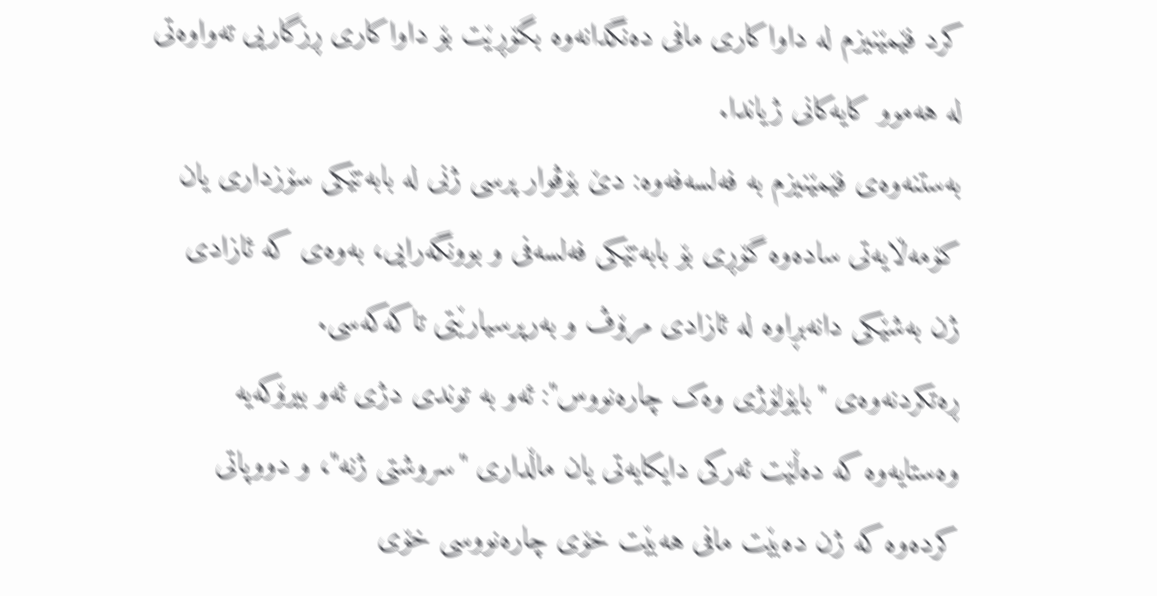کرد فێمێنیزم لە داواکاری مافی دەنگدانەوە بگۆڕێت بۆ داواکاری ڕزگاریی تەواوەتی لە هەموو کایەکانی ژیاندا.
بەستنەوەی فێمێنیزم بە فەلسەفەوە: دێ بۆڤوار پرسی ژنی لە بابەتێکی سۆزداری یان کۆمەڵایەتی سادەوە گۆڕی بۆ بابەتێکی فەلسەفی و بوونگەرایی، بەوەی کە ئازادی ژن بەشێکی دانەبڕاوە لە ئازادی مرۆڤ و بەرپرسیارێتی تاکەکەسی.
ڕەتکردنەوەی "بایۆلۆژی وەک چارەنووس": ئەو بە توندی دژی ئەو بیرۆکەیە وەستایەوە کە دەڵێت ئەرکی دایکایەتی یان ماڵداری "سروشتی ژنە"، و دووپاتی کردەوە کە ژن دەبێت مافی هەبێت خۆی چارەنووسی خۆی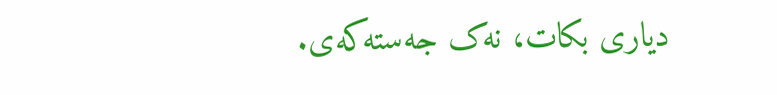دیاری بکات، نەک جەستەکەی.